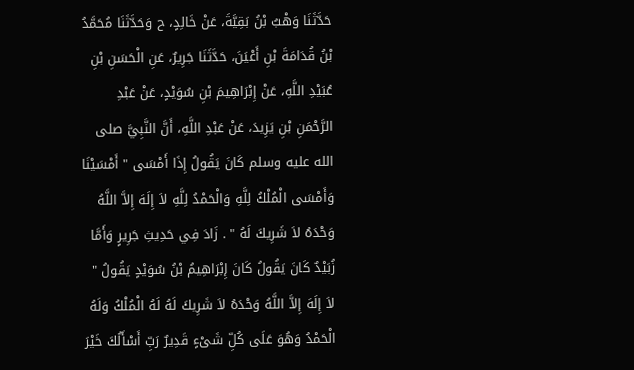حَدَّثَنَا وَهْبُ بْنُ بَقِيَّةَ، عَنْ خَالِدٍ، ح وَحَدَّثَنَا مُحَمَّدُ بْنُ قُدَامَةَ بْنِ أَعْيَنَ، حَدَّثَنَا جَرِيرٌ، عَنِ الْحَسَنِ بْنِ عُبَيْدِ اللَّهِ، عَنْ إِبْرَاهِيمَ بْنِ سُوَيْدٍ، عَنْ عَبْدِ الرَّحْمَنِ بْنِ يَزِيدَ، عَنْ عَبْدِ اللَّهِ، أَنَّ النَّبِيَّ صلى الله عليه وسلم كَانَ يَقُولُ إِذَا أَمْسَى " أَمْسَيْنَا وَأَمْسَى الْمُلْكُ لِلَّهِ وَالْحَمْدُ لِلَّهِ لاَ إِلَهَ إِلاَّ اللَّهُ وَحْدَهُ لاَ شَرِيكَ لَهُ " . زَادَ فِي حَدِيثِ جَرِيرٍ وَأَمَّا زُبَيْدٌ كَانَ يَقُولُ كَانَ إِبْرَاهِيمُ بْنُ سُوَيْدٍ يَقُولُ " لاَ إِلَهَ إِلاَّ اللَّهُ وَحْدَهُ لاَ شَرِيكَ لَهُ لَهُ الْمُلْكُ وَلَهُ الْحَمْدُ وَهُوَ عَلَى كُلِّ شَىْءٍ قَدِيرٌ رَبِّ أَسْأَلُكَ خَيْرَ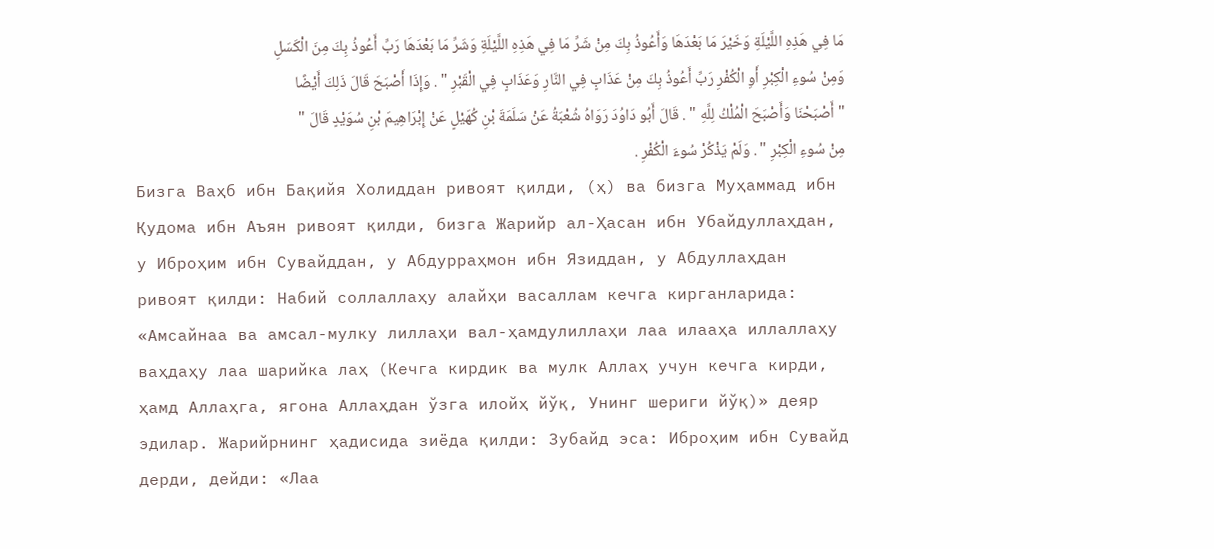مَا فِي هَذِهِ اللَّيْلَةِ وَخَيْرَ مَا بَعْدَهَا وَأَعُوذُ بِكَ مِنْ شَرِّ مَا فِي هَذِهِ اللَّيْلَةِ وَشَرِّ مَا بَعْدَهَا رَبِّ أَعُوذُ بِكَ مِنَ الْكَسَلِ وَمِنْ سُوءِ الْكِبْرِ أَوِ الْكُفْرِ رَبِّ أَعُوذُ بِكَ مِنْ عَذَابٍ فِي النَّارِ وَعَذَابٍ فِي الْقَبْرِ " . وَإِذَا أَصْبَحَ قَالَ ذَلِكَ أَيْضًا " أَصْبَحْنَا وَأَصْبَحَ الْمُلْكُ لِلَّهِ " . قَالَ أَبُو دَاوُدَ رَوَاهُ شُعْبَةُ عَنْ سَلَمَةَ بْنِ كُهَيْلٍ عَنْ إِبْرَاهِيمَ بْنِ سُوَيْدٍ قَالَ " مِنْ سُوءِ الْكِبْرِ " . وَلَمْ يَذْكُرْ سُوءَ الْكُفْرِ .
Бизга Ваҳб ибн Бақийя Холиддан ривоят қилди, (ҳ) ва бизга Муҳаммад ибн Қудома ибн Аъян ривоят қилди, бизга Жарийр ал-Ҳасан ибн Убайдуллаҳдан, у Иброҳим ибн Сувайддан, у Абдурраҳмон ибн Язиддан, у Абдуллаҳдан ривоят қилди: Набий соллаллаҳу алайҳи васаллам кечга кирганларида: «Амсайнаа ва амсал-мулку лиллаҳи вал-ҳамдулиллаҳи лаа илааҳа иллаллаҳу ваҳдаҳу лаа шарийка лаҳ (Кечга кирдик ва мулк Аллаҳ учун кечга кирди, ҳамд Аллаҳга, ягона Аллаҳдан ўзга илойҳ йўқ, Унинг шериги йўқ)» деяр эдилар. Жарийрнинг ҳадисида зиёда қилди: Зубайд эса: Иброҳим ибн Сувайд дерди, дейди: «Лаа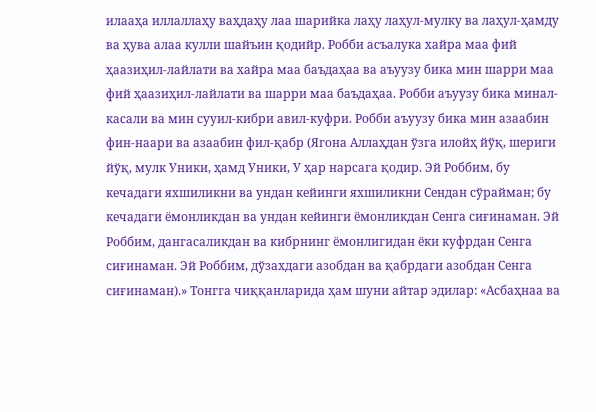илааҳа иллаллаҳу ваҳдаҳу лаа шарийка лаҳу лаҳул-мулку ва лаҳул-ҳамду ва ҳува алаа кулли шайъин қодийр. Робби асъалука хайра маа фий ҳаазиҳил-лайлати ва хайра маа баъдаҳаа ва аъуузу бика мин шарри маа фий ҳаазиҳил-лайлати ва шарри маа баъдаҳаа. Робби аъуузу бика минал-касали ва мин сууил-кибри авил-куфри. Робби аъуузу бика мин азаабин фин-наари ва азаабин фил-қабр (Ягона Аллаҳдан ўзга илойҳ йўқ, шериги йўқ, мулк Уники, ҳамд Уники, У ҳар нарсага қодир. Эй Роббим, бу кечадаги яхшиликни ва ундан кейинги яхшиликни Сендан сўрайман; бу кечадаги ёмонликдан ва ундан кейинги ёмонликдан Сенга сиғинаман. Эй Роббим, дангасаликдан ва кибрнинг ёмонлигидан ёки куфрдан Сенга сиғинаман. Эй Роббим, дўзахдаги азобдан ва қабрдаги азобдан Сенга сиғинаман).» Тонгга чиққанларида ҳам шуни айтар эдилар: «Асбаҳнаа ва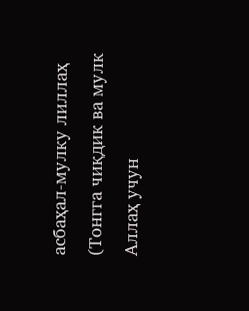асбаҳал-мулку лиллаҳ (Тонгга чиқдик ва мулк Аллаҳ учун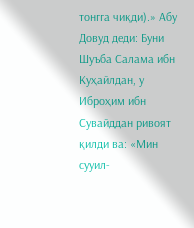тонгга чиқди).» Абу Довуд деди: Буни Шуъба Салама ибн Куҳайлдан, у Иброҳим ибн Сувайддан ривоят қилди ва: «Мин сууил-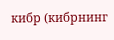кибр (кибрнинг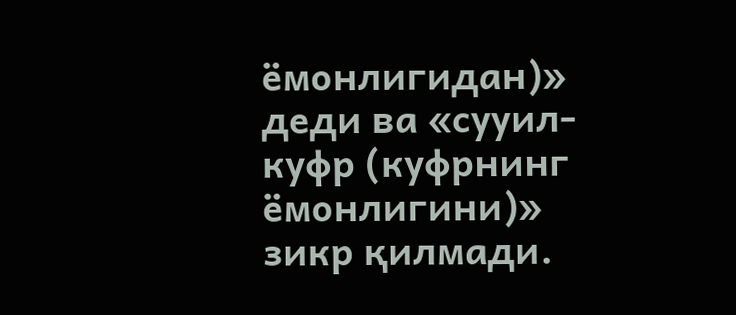ёмонлигидан)» деди ва «сууил-куфр (куфрнинг ёмонлигини)» зикр қилмади.